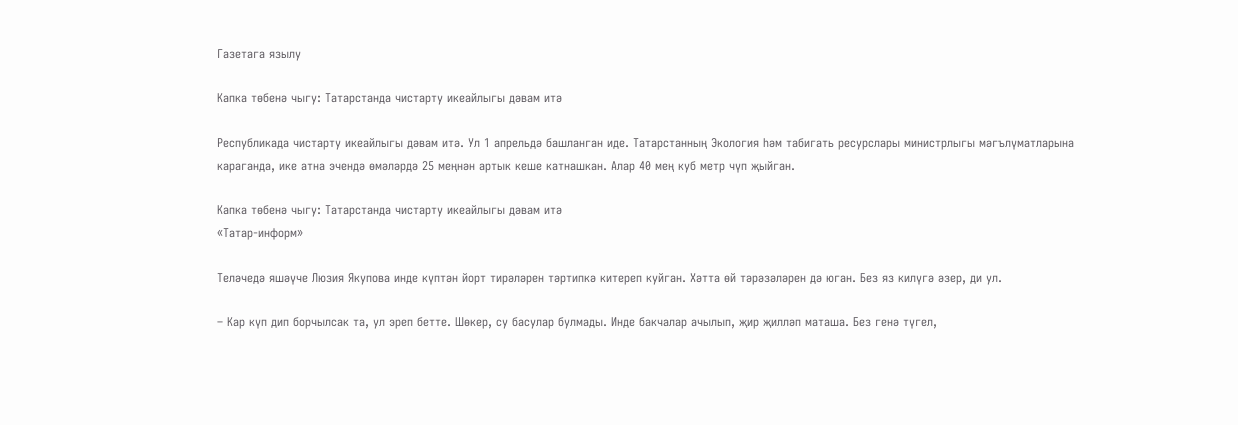Газетага язылу

Капка төбенә чыгу: Татарстанда чистарту икеайлыгы дәвам итә

Республикада чистарту икеайлыгы дәвам итә. Ул 1 апрельдә башланган иде. Татарстанның Экология һәм табигать ресурслары министрлыгы мәгълүматларына караганда, ике атна эчендә өмәләрдә 25 меңнән артык кеше катнашкан. Алар 40 мең куб метр чүп җыйган.

Капка төбенә чыгу: Татарстанда чистарту икеайлыгы дәвам итә
«Татар-информ»

Теләчедә яшәүче Люзия Якупова инде күптән йорт тирәләрен тәртипкә китереп куйган. Хәтта өй тәрәзәләрен дә юган. Без яз килүгә әзер, ди ул.

– Кар күп дип борчылсак та, ул эреп бетте. Шөкер, су басулар булмады. Инде бакчалар ачылып, җир җилләп маташа. Без генә түгел,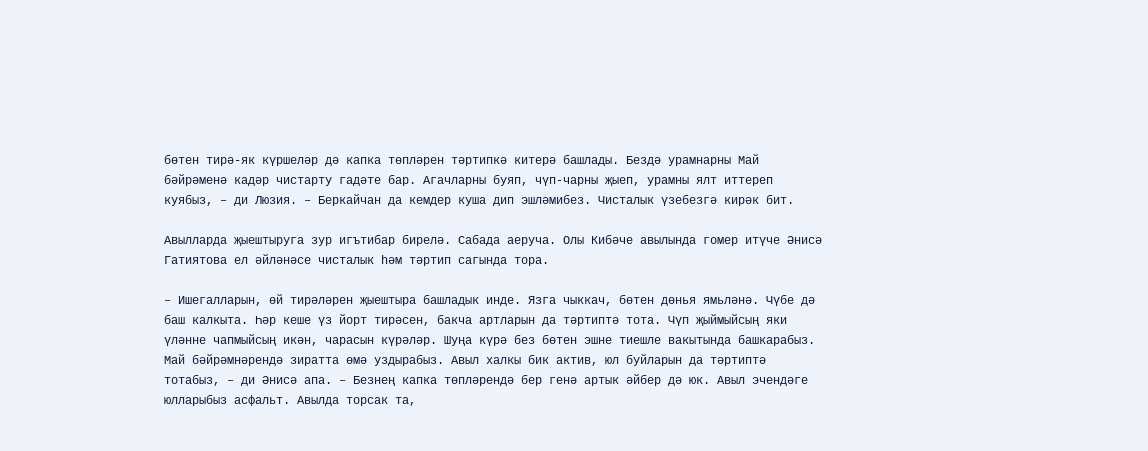бөтен тирә-як күршеләр дә капка төпләрен тәртипкә китерә башлады. Бездә урамнарны Май бәйрәменә кадәр чистарту гадәте бар. Агачларны буяп, чүп-чарны җыеп, урамны ялт иттереп куябыз, – ди Люзия. – Беркайчан да кемдер куша дип эшләмибез. Чисталык үзебезгә кирәк бит.

Авылларда җыештыруга зур игътибар бирелә. Сабада аеруча. Олы Кибәче авылында гомер итүче Әнисә Гатиятова ел әйләнәсе чисталык һәм тәртип сагында тора.

– Ишегалларын, өй тирәләрен җыештыра башладык инде. Язга чыккач, бөтен дөнья ямьләнә. Чүбе дә баш калкыта. Һәр кеше үз йорт тирәсен, бакча артларын да тәртиптә тота. Чүп җыймыйсың яки үләнне чапмыйсың икән, чарасын күрәләр. Шуңа күрә без бөтен эшне тиешле вакытында башкарабыз. Май бәйрәмнәрендә зиратта өмә уздырабыз. Авыл халкы бик актив, юл буйларын да тәртиптә тотабыз, – ди Әнисә апа. – Безнең капка төпләрендә бер генә артык әйбер дә юк. Авыл эчендәге юлларыбыз асфальт. Авылда торсак та,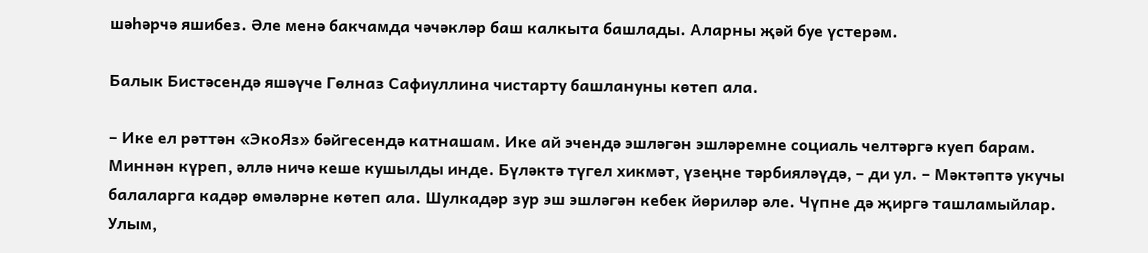шәһәрчә яшибез. Әле менә бакчамда чәчәкләр баш калкыта башлады. Аларны җәй буе үстерәм.

Балык Бистәсендә яшәүче Гөлназ Сафиуллина чистарту башлануны көтеп ала.

– Ике ел рәттән «ЭкоЯз» бәйгесендә катнашам. Ике ай эчендә эшләгән эшләремне социаль челтәргә куеп барам. Миннән күреп, әллә ничә кеше кушылды инде. Бүләктә түгел хикмәт, үзеңне тәрбияләүдә, – ди ул. – Мәктәптә укучы балаларга кадәр өмәләрне көтеп ала. Шулкадәр зур эш эшләгән кебек йөриләр әле. Чүпне дә җиргә ташламыйлар. Улым,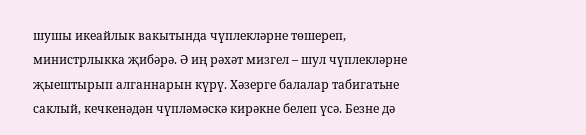шушы икеайлык вакытында чүплекләрне төшереп, министрлыкка җибәрә. Ә иң рәхәт мизгел – шул чүплекләрне җыештырып алганнарын күрү. Хәзерге балалар табигатьне саклый, кечкенәдән чүпләмәскә кирәкне белеп үсә. Безне дә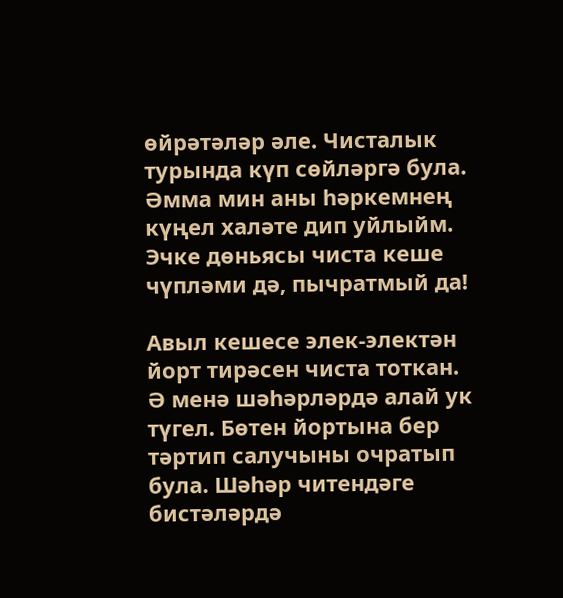өйрәтәләр әле. Чисталык турында күп сөйләргә була. Әмма мин аны һәркемнең күңел халәте дип уйлыйм. Эчке дөньясы чиста кеше чүпләми дә, пычратмый да!

Авыл кешесе элек-электән йорт тирәсен чиста тоткан. Ә менә шәһәрләрдә алай ук түгел. Бөтен йортына бер тәртип салучыны очратып була. Шәһәр читендәге бистәләрдә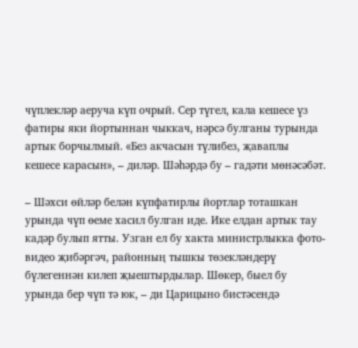чүплекләр аеруча күп очрый. Сер түгел, кала кешесе үз фатиры яки йортыннан чыккач, нәрсә булганы турында артык борчылмый. «Без акчасын түлибез, җаваплы кешесе карасын», – диләр. Шәһәрдә бу – гадәти мөнәсәбәт.

– Шәхси өйләр белән күпфатирлы йортлар тоташкан урында чүп өеме хасил булган иде. Ике елдан артык тау кадәр булып ятты. Узган ел бу хакта министрлыкка фото-видео җибәргәч, районның тышкы төзекләндерү бүлегеннән килеп җыештырдылар. Шөкер, быел бу урында бер чүп тә юк, – ди Царицыно бистәсендә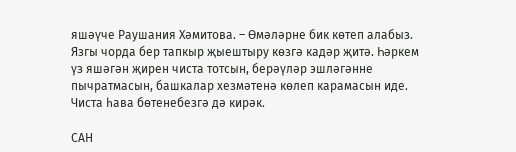яшәүче Раушания Хәмитова. – Өмәләрне бик көтеп алабыз. Язгы чорда бер тапкыр җыештыру көзгә кадәр җитә. Һәркем үз яшәгән җирен чиста тотсын, берәүләр эшләгәнне пычратмасын, башкалар хезмәтенә көлеп карамасын иде. Чиста һава бөтенебезгә дә кирәк.

САН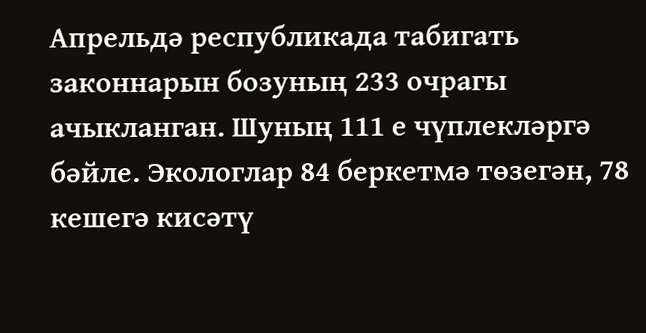Апрельдә республикада табигать законнарын бозуның 233 очрагы ачыкланган. Шуның 111 е чүплекләргә бәйле. Экологлар 84 беркетмә төзегән, 78 кешегә кисәтү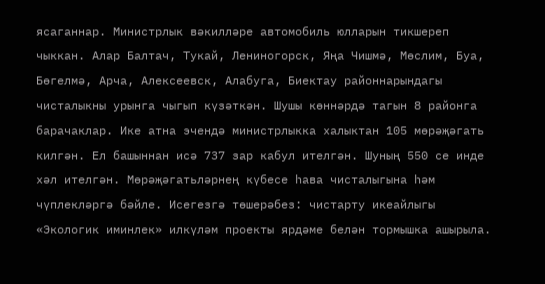ясаганнар. Министрлык вәкилләре автомобиль юлларын тикшереп чыккан. Алар Балтач, Тукай, Лениногорск, Яңа Чишмә, Мөслим, Буа, Бөгелмә, Арча, Алексеевск, Алабуга, Биектау районнарындагы чисталыкны урынга чыгып күзәткән. Шушы көннәрдә тагын 8 районга барачаклар. Ике атна эчендә министрлыкка халыктан 105 мөрәҗәгать килгән. Ел башыннан исә 737 зар кабул ителгән. Шуның 550 се инде хәл ителгән. Мөрәҗәгатьләрнең күбесе һава чисталыгына һәм чүплекләргә бәйле. Исегезгә төшерәбез: чистарту икеайлыгы «Экологик иминлек» илкүләм проекты ярдәме белән тормышка ашырыла.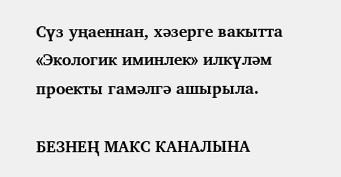Сүз уңаеннан, хәзерге вакытта «Экологик иминлек» илкүләм проекты гамәлгә ашырыла.

БЕЗНЕҢ МАКС КАНАЛЫНА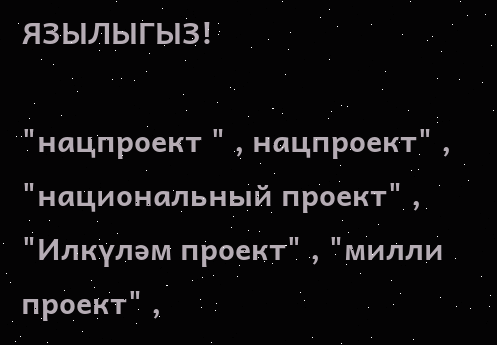ЯЗЫЛЫГЫЗ!

"нацпроект " , нацпроект" , "национальный проект" , "Илкүләм проект" , "милли проект" ,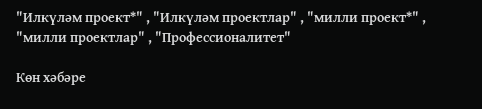"Илкүләм проект*" , "Илкүләм проектлар" , "милли проект*" , "милли проектлар" , "Профессионалитет"

Көн хәбәре